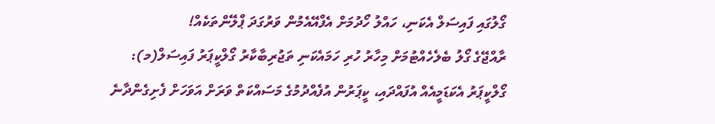ގޯލުގައި ފައިސަލް އެކަނި، ހައްލު ހޯދުމަށް އެފްއޭއެމުން ވަރުގަދަ ޕްލޭންތަކެއް!
ރާއްޖޭގެ ގޯލު ބެލެހެއްޓުމަށް މިހާރު ހުރި ހަމައެކަނި ތަޖުރިބާކާރު ގޯލްކީޕަރު ފައިސަލް(މ): ގޯލްކީޕަރު އެކަޑަމީއެއް އުފައްދައި، ކީޕަރުން އުފެއްދުމުގެ މަސައްކަތް ވަރަށް އަވަހަށް ފެށިގެންދާނެ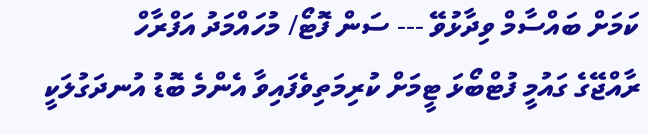ކަމަށް ބައްސާމް ވިދާޅުވޭ --- ސަން ފޮޓޯ/ މުހައްމަދު އަފްރާހް
ރާއްޖޭގެ ގައުމީ ފުޓްބޯޅަ ޓީމަށް ކުރިމަތިވެފައިވާ އެންމެ ބޮޑު އުނދަގުލަކީ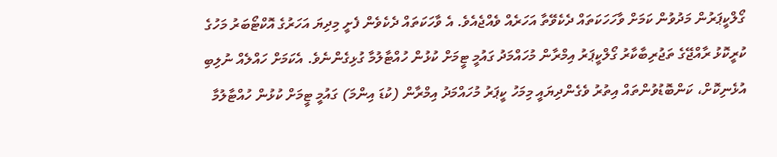ގޯލްކީޕަރުން މަދުވުން ކަމަށް ވާހަހަކަތައް ދެކެވޭތާ އަހަރެއް ވެއްޖެއެވެ. އެ ވާހަކަތައް ދެކެވެން ފެށީ މިދިޔަ އަހަރުގެ އޮކްޓޯބަރު މަހުގެ ކުރީކޮޅު ރާއްޖޭގެ ތަޖުރިބާކާރު ގޯލްކީޕަރު އިމްރާން މުހައްމަދު ގައުމީ ޓީމަށް ކުޅުން ހުއްޓާލުމާ ގުޅިގެންނެވެ. އެކަމަށް ހައްލެއް ނުލިބި އުޅެނިކޮށް، ކަންބޮޑުވުންތައް އިތުރު ވެގެންދިޔައީ މިމަހު ކީޕަރު މުހައްމަދު އިމްރާން (ކުޑަ އިންމަ) ގައުމީ ޓީމަށް ކުޅުން ހުއްޓާލުމާ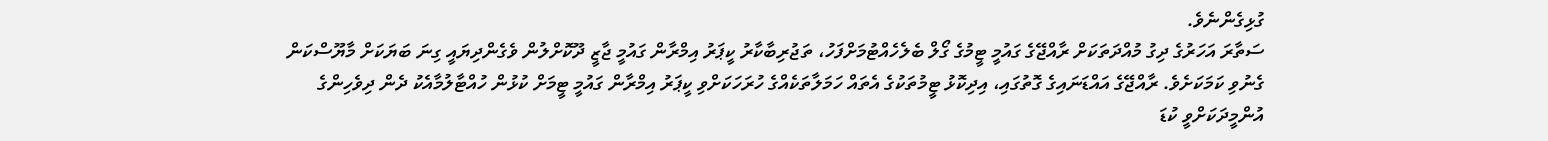ގުޅިގެންނެވެ.
ސަތާރަ އަހަރުގެ ދިގު މުއްދަތަކަށް ރާއްޖޭގެ ގައުމީ ޓީމުގެ ގޯލް ބެލެހެއްޓުމަށްފަހު، ތަޖުރިބާކާރު ކީޕަރު އިމްރާން ގައުމީ ޖާޒީ ދޫކޮށްލުން ވެގެންދިޔައީ ގިނަ ބަޔަކަށް މާޔޫސްކަން ގެނުވި ކަމަކަށެވެ. ރާއްޖޭގެ އައްޑަނައިގެ ގޮތުގައި، އިދިކޮޅު ޓީމުތަކުގެ އެތައް ހަމަލާތަކެއްގެ ހުރަހަކަށްވި ކީޕަރު އިމްރާން ގައުމީ ޓީމަށް ކުޅުން ހުއްޓާލުމާއެކު ދެން ދިވެހިންގެ އުންމީދަކަށްވީ ކުޑަ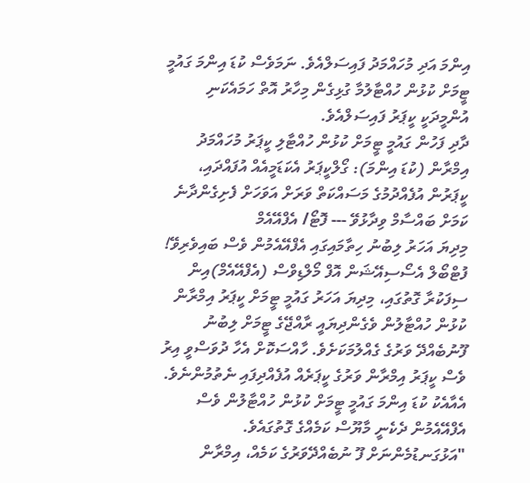އިންމަ އަދި މުހައްމަދު ފައިސަލްއެވެ. ނަމަވެސް ކުޑަ އިންމަ ގައުމީ ޓީމަށް ކުޅުން ހުއްޓާލުމާ ގުޅިގެން މިހާރު އޮތް ހަމައެކަނި އުންމީދަކީ ކީޕަރު ފައިސަލްއެވެ.
ދާދި ފަހުން ގައުމީ ޓީމަށް ކުޅުން ހުއްޓާލި ކީޕަރު މުހައްމަދު އިމްރާން (ކުޑަ އިންމަ): ގޯލްކީޕަރު އެކަޑަމީއެއް އުފައްދައި، ކީޕަރުން އުފެއްދުމުގެ މަސައްކަތް ވަރަށް އަވަހަށް ފެށިގެންދާނެ ކަމަށް ބައްސާމް ވިދާޅުވޭ --- ފޮޓޯ/ އެފްއޭއެމް
މިދިޔަ އަހަރު ލިބުނު ހިތާމައިގައި އެފްއޭއެމުން ވެސް ބައިވެރިވޭ!
ފުޓްބޯލް އެސޯސިއޭޝަން އޮފް މޯލްޑިވްސް (އެފްއޭއެމް)އިން ސިފަކުރާ ގޮތުގައި، މިދިޔަ އަހަރު ގައުމީ ޓީމަށް ކީޕަރު އިމްރާން ކުޅުން ހުއްޓާލުން ވެގެންދިޔައީ ރާއްޖޭގެ ޓީމަށް ލިބުނު ފޫނުބެއްދޭ ވަރުގެ ގެއްލުމަކަށެވެ. ހާއްސަކޮށް އެހާ ދުވަސްވީ އިރު ވެސް ކީޕަރު އިމްރާން ވަރުގެ ކީޕަރެއް އުފެއްދިފައި ނެތުމުންނެވެ. އެއާއެކު ކުޑަ އިންމަ ގައުމީ ޓީމަށް ކުޅުން ހުއްޓާލުން ވެސް އެފްއޭއެމުން ދެކެނީ މާޔޫސް ކަމެއްގެ ގޮތުގައެވެ.
"އަޅުގަނޑުމެންނަށް ފޫ ނުބެއްދޭވަރުގެ ކަމެއް، އިމްރާން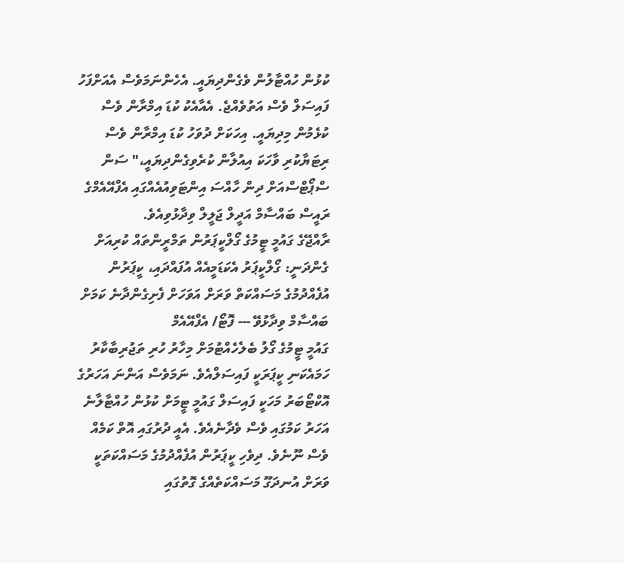ކުޅުން ހުއްޓާލުން ވެގެންދިޔައީ. އެހެންނަމަވެސް އެއަށްފަހު ފައިސަލް ވެސް އަތުވެއްޖެ. އެއާއެކު ކުޑަ އިމްރާން ވެސް ކުޅެމުން މިދިޔައީ. އިހަކަށް ދުވަހު ކުޑަ އިމްރާން ވެސް ރިޓަޔާކުރި ވާހަކަ އިއުލާން ކުރެވިގެންދިޔައީ،" ސަން ސްޕޯޓްސްއަށް ދިން ހާއްސަ އިންޓަވިއުއެއްގައި އެފްއޭއެމްގެ ރައީސް ބައްސާމް އަދީލް ޖަލީލް ވިދާޅުވިއެވެ.
ރާއްޖޭގެ ގައުމީ ޓީމުގެ ގޯލްކީޕަރުން ތަމްރީންތައް ކުރިއަށް ގެންދަނީ: ގޯލްކީޕަރު އެކަޑަމީއެއް އުފައްދައި، ކީޕަރުން އުފެއްދުމުގެ މަސައްކަތް ވަރަށް އަވަހަށް ފެށިގެންދާނެ ކަމަށް ބައްސާމް ވިދާޅުވޭ --- ފޮޓޯ/ އެފްއޭއެމް
ގައުމީ ޓީމުގެ ގޯލު ބެލެހެއްޓުމަށް މިހާރު ހުރި ތަޖުރިބާކާރު ހަމައެކަނި ކީޕަރަކީ ފައިސަލްއެވެ. ނަމަވެސް އަންނަ އަހަރުގެ އޮކްޓޯބަރު މަހަކީ ފައިސަލް ގައުމީ ޓީމަށް ކުޅުން ހުއްޓާލާނެ އަހަރު ކަމުގައި ވެސް ވެދާނެއެވެ. އެއީ ދުރުގައި އޮތް ކަމެއް ވެސް ނޫނެވެ. ދިވެހި ކީޕަރުން އުފެއްދުމުގެ މަސައްކަތަކީ ވަރަށް އުނދަގޫ މަސައްކަތެއްގެ ގޮތުގައި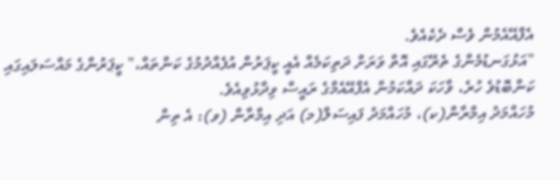އެފްއޭއެމުން ވެސް ދެކެއެވެ.
"އަޅުގަނޑުމެންގެ ތެރޭގައި އޮތް ވަރަށް ދަތިކަމެއް އެއީ ކީޕަރުން އުފެއްދުމުގެ ކަންތައް،" ކީޕަރުންގެ މައްސަލައިގައި ކަންބޮޑުވެ ހުރެ، ވާހަކަ ދައްކަމުން އެފްއޭއެމްގެ ރައީސް ވިދާޅުވިއެވެ.
މުހައްމަދު އިމްރާން(ކ)، މުހައްމަދު ފައިސަލް(މ) އަދި އިމްރާން (ވ): އެ ތިން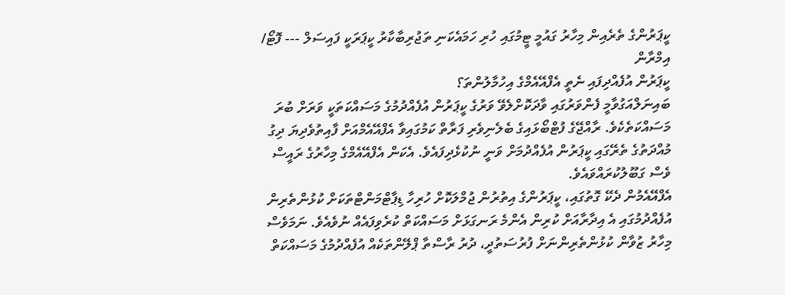ކީޕަރުންގެ ތެރެއިން މިހާރު ގައުމީ ޓީމުގައި ހުރި ހަމައެކަނި ތަޖުރިބާކާރު ކީޕަރަކީ ފައިސަލް --- ފޮޓޯ/ އިމްރާން
ކީޕަރުން އުފެއްދިފައި ނެތީ އެފްއޭއެމްގެ އިހުމާލުންތަ؟
ބައިނަލްއަގުވާމީ ފެންވަރުގައި ވާދަކޮށްލެވޭ ވަރުގެ ކީޕަރުން އުފެއްދުމުގެ މަސައްކަތަކީ ވަރަށް ބުރަ މަސައްކަތެކެވެ. ރާއްޖޭގެ ފުޓްބޯޅައިގެ ބެލެނިވެރި ފަރާތް ކަމުގައިވާ އެފްއޭއެމްއަށް ފާއިތުވެދިޔަ ދިގު މުއްދަތުގެ ތެރޭގައި ކީޕަރުން އުފެއްދުމަށް ވަނީ ނުކުޅެދިފައެވެ. އެކަން އެފްއޭއެމްގެ މިހާރުގެ ރައީސް ވެސް ގަބޫލުކުރައްވައެވެ.
އެފްއޭއެމުން ދެކޭ ގޮތުގައި، ކީޕަރުންގެ އިތުރުން ޖުމްލަކޮށް ހުރިހާ ޑިޕާޓްމަންޓްތަކަށް ކުޅުންތެރިން އުފެއްދުމުގައި އެ އިދާރާއަށް ކުރިން އެންމެ ރަނގަޅަށް މަސައްކަތް ކުރެވިފައެއް ނުވެއެވެ. ނަމަވެސް މިހާރު ޒުވާން ކުޅުންތެރިންނަށް ފުރުސަތުދީ، ދުރު ރާސްތާ ޕްލޭންތަކެއް އުފެއްދުމުގެ މަސައްކަތް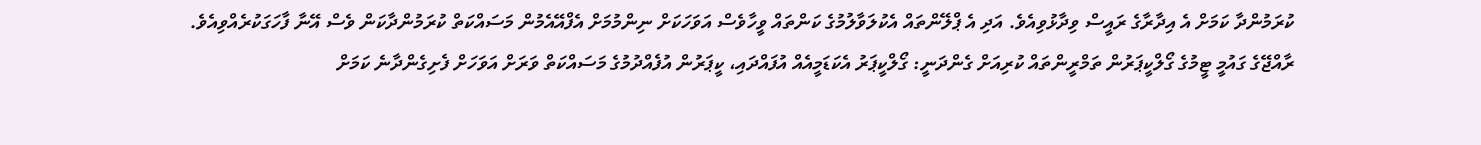ކުރަމުންދާ ކަމަށް އެ އިދާރާގެ ރައީސް ވިދާޅުވިއެވެ. އަދި އެ ޕްލޭންތައް އެކުލަވާލުމުގެ ކަންތައް ވީހާވެސް އަވަހަކަށް ނިންމުމަށް އެފްއޭއެމުން މަސައްކަތް ކުރަމުންދާކަން ވެސް އޭނާ ފާހަގަކުރެއްވިއެވެ.
ރާއްޖޭގެ ގައުމީ ޓީމުގެ ގޯލްކީޕަރުން ތަމްރީންތައް ކުރިއަށް ގެންދަނީ: ގޯލްކީޕަރު އެކަޑަމީއެއް އުފައްދައި، ކީޕަރުން އުފެއްދުމުގެ މަސައްކަތް ވަރަށް އަވަހަށް ފެށިގެންދާނެ ކަމަށް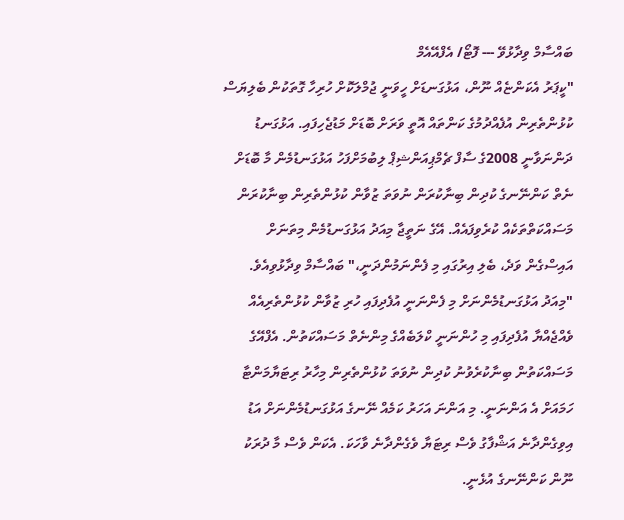ބައްސާމް ވިދާޅުވޭ --- ފޮޓޯ/ އެފްއޭއެމް
"ކީޕަރު އެކަންޏެއް ނޫން، އަޅުގަނޑަށް ހީވަނީ ޖުމްލަކޮށް ހުރިހާ ގޮތަކުން ބެލިޔަސް ކުޅުންތެރިން އުފެއްދުމުގެ ކަންތައް އޮތީ ވަރަށް ބޮޑަށް މަޑުޖެހިފައި. އަޅުގަނޑު ދަންނަވާނީ 2008ގެ ސާފް ޗެމްޕިއަންޝިޕް ލިބުމަށްފަހު އަޅުގަނޑުމެން މާ ބޮޑަށް ނެތް ކަންނޭނގެ ކުދިން ބިނާކުރަން ނުވަތަ ޒުވާން ކުޅުންތެރިން ބިނާކުރަން މަސައްކަތްތަކެއް ކުރެވިފައެއް. އޭގެ ނަތީޖާ މިއަދު އަޅުގަނޑުމެން މިތަނަށް އައިސްގެން ވަދެ، ބެލި އިރުގައި މި ފެންނަމުންދަނީ،" ބައްސާމް ވިދާޅުވިއެވެ.
"މިއަދު އަޅުގަނޑުމެންނަށް މި ފެންނަނީ އުފެދިފައި ހުރި ޒުވާން ކުޅުންތެރިއެއް ވެއްޖެއްޔާ އުފެދިފައި މި ހުންނަނީ ކްލަބެއްގެ މިންނެތް މަސައްކަތުން. އެފްއޭގެ މަސައްކަތުން ބިނާކުރެވުނު ކުދިން ނުވަތަ ކުޅުންތެރިން މިހާރު ރިޓަޔާމަންޓާ ހަމައަށް އެ އަންނަނީ. މި އަންނަ އަހަރު ކަމެއް ނޭނގެ އަޅުގަނޑުމެންނަށް އަޑު އިވިގެންދާނެ އަޝްފާގު ވެސް ރިޓަޔާ ވެގެންދާނެ ވާހަކަ. އެކަން ވެސް މާ ދުރަކު ނޫން ކަންނޭނގެ އުޅެނީ.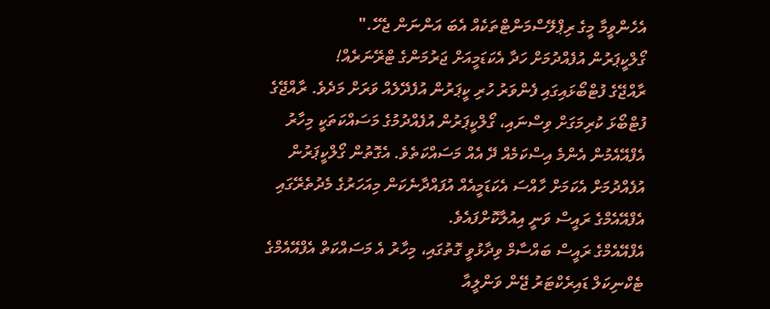އެހެންވީމާ މީގެ ރިޕްލޭސްމަންޓްތަކެއް އެބަ އަންނަން ޖެހޭ."
ގޯލްކީޕަރުން އުފެއްދުމަށް ހަދާ އެކަޑަމީއަށް ޖަރުމަންގެ ޓްރޭނަރެއް!
ރާއްޖޭގެ ފުޓްބޯޅައިގައި ފެންވަރު ހުރި ކީޕަރުން އުފެދޭލެއް ވަރަށް މަދެވެ. ރާއްޖޭގެ ފުޓްބޯޅަ ކުރިމަގަށް ވިސްނައި، ގޯލްކީޕަރުން އުފެއްދުމުގެ މަސައްކަތަކީ މިހާރު އެފްއޭއެމުން އެންމެ އިސްކަމެއް ދޭ އެއް މަސައްކަތެވެ. އެގޮތުން ގޯލްކީޕަރުން އުފެއްދުމަށް އެކަމަށް ހާއްސަ އެކަޑަމީއެއް އުފައްދާނެކަން މިއަހަރުގެ މެދުތެރޭގައި އެފްއޭއެމްގެ ރައީސް ވަނީ އިއުލާކޮށްފައެވެ.
އެފްއޭއެމްގެ ރައީސް ބައްސާމް ވިދާޅުވީ ގޮތުގައި، މިހާރު އެ މަސައްކަތް އެފްއޭއެމްގެ ޓެކްނިކަލް ޑައިރެކްޓަރު ޖޭން ވަންލީއާ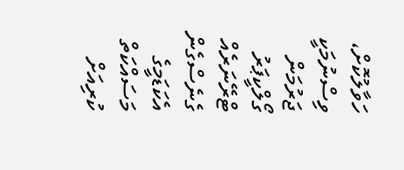ހަވާލުކޮށް، ވިސްނުމަކީ ޖަރުމަން ގޯލްކީޕަރު ޓްރޭނަރެއް ގެނެސްގެން އެކަޑަމީގެ މަސައްކަތް ކުރިއަށް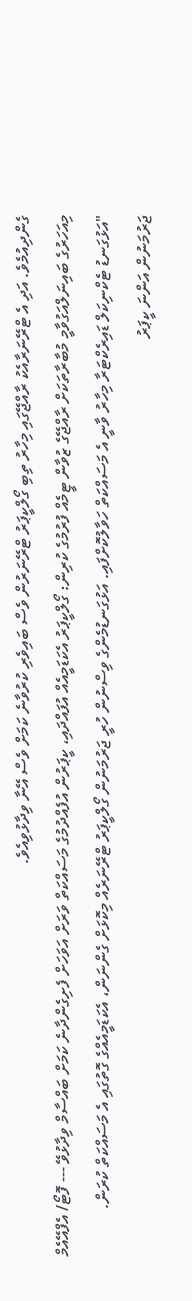ގެންދިއުމެވެ. އަދި އެ ޓްރޭނަރާއެކު ރާއްޖޭގައި މިހާރު ތިބި ގޯލްކީޕަރު ޓްރޭނަރުން ވެސް ބައިވެރި ކުރުވާނެ ކަމަށް ވެސް އޭނާ ވިދާޅުވިއެވެ.
މިއަހަރުގެ ބައިނަލްއަގުވާމީ މުބާރާތަކަށް ރާއްޖޭގެ ޒުވާން ޓީމެއް ފުރުމުގެ ކުރިން: ގޯލްކީޕަރު އެކަޑަމީއެއް އުފައްދައި، ކީޕަރުން އުފެއްދުމުގެ މަސައްކަތް ވަރަށް އަވަހަށް ފެށިގެންދާނެ ކަމަށް ބައްސާމް ވިދާޅުވޭ --- ފޮޓޯ/ އެފްއޭއެމް
"އަޅުގަނޑު ޓެކްނިކަލް ޑައިރެކްޓަރާ މިހާރު ވާނީ އެ މަސައްކަތް ހަވާލުކޮށްފައި. އަޅުގަނޑުމެންގެ ވިސްނުން ހުރީ ޖަރުމަނުން ގޯލްކީޕަރު ޓްރޭނަރެއް މިކޮޅަށް ގެންނަން، އެކަޑަމީއެއްގެ ގޮތުގައި އެ މަސައްކަތް ކުރަން. ޖަރުމަނުން އަންނަ ކީޕަރު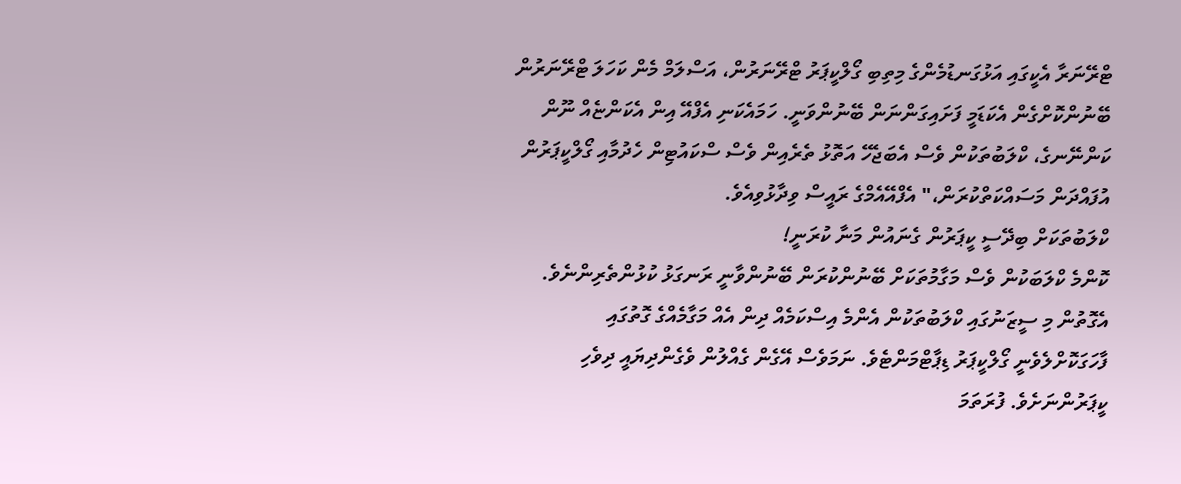ޓްރޭނަރާ އެކީގައި އަޅުގަނޑުމެންގެ މިތިބި ގޯލްކީޕަރު ޓްރޭނަރުން، އަސްލަމް މެން ކަހަލަ ޓްރޭނަރުން ބޭނުންކޮށްގެން އެކަޑަމީ ފަށައިގަންނަން ބޭނުންވަނީ. ހަމައެކަނި އެފްއޭ އިން އެކަންޏެއް ނޫން ކަންނޭނގެ، ކްލަބުތަކުން ވެސް އެބަޖެހޭ އަތޮޅު ތެރެއިން ވެސް ސްކައުޓިން ހެދުމާއި ގޯލްކީޕަރުން އުފައްދަން މަސައްކަތްކުރަން،" އެފްއޭއެމްގެ ރައީސް ވިދާޅުވިއެވެ.
ކްލަބުތަކަށް ބިދޭސީ ކީޕަރުން ގެނައުން މަނާ ކުރަނީ!
ކޮންމެ ކްލަބަކުން ވެސް މަގާމުތަކަށް ބޭނުންކުރަން ބޭނުންވާނީ ރަނގަޅު ކުޅުންތެރިންނެވެ. އެގޮތުން މި ސީޒަނުގައި ކްލަބުތަކުން އެންމެ އިސްކަމެއް ދިން އެއް މަގާމެއްގެ ގޮތުގައި ފާހަގަކޮށްލެވެނީ ގޯލްކީޕަރު ޑިޕާޓްމަންޓެވެ. ނަމަވެސް އޭގެން ގެއްލުން ވެގެންދިޔައީ ދިވެހި ކީޕަރުންނަށެވެ. ފުރަތަމަ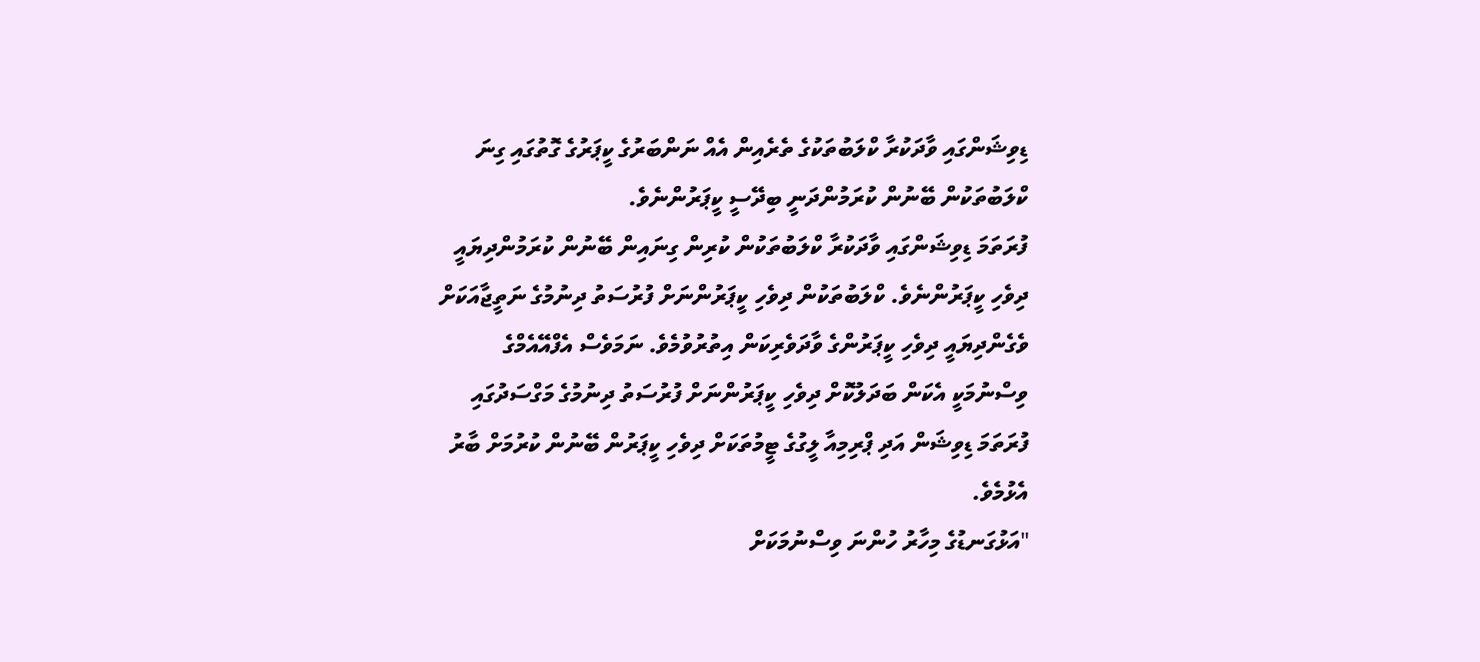ޑިވިޝަންގައި ވާދަކުރާ ކްލަބުތަކުގެ ތެރެއިން އެއް ނަންބަރުގެ ކީޕަރުގެ ގޮތުގައި ގިނަ ކްލަބުތަކުން ބޭނުން ކުރަމުންދަނީ ބިދޭސީ ކީޕަރުންނެވެ.
ފުރަތަމަ ޑިވިޝަންގައި ވާދަކުރާ ކްލަބުތަކުން ކުރިން ގިނައިން ބޭނުން ކުރަމުންދިޔައީ ދިވެހި ކީޕަރުންނެވެ. ކްލަބުތަކުން ދިވެހި ކީޕަރުންނަށް ފުރުސަތު ދިނުމުގެ ނަތީޖާއަކަށް ވެގެންދިޔައީ ދިވެހި ކީޕަރުންގެ ވާދަވެރިކަން އިތުރުވުމެވެ. ނަމަވެސް އެފްއޭއެމްގެ ވިސްނުމަކީ އެކަން ބަދަލުކޮށް ދިވެހި ކީޕަރުންނަށް ފުރުސަތު ދިނުމުގެ މަގްސަދުގައި ފުރަތަމަ ޑިވިޝަން އަދި ޕްރިމިއާ ލީގުގެ ޓީމުތަކަށް ދިވެހި ކީޕަރުން ބޭނުން ކުރުމަށް ބާރު އެޅުމެވެ.
"އަޅުގަނޑުގެ މިހާރު ހުންނަ ވިސްނުމަކަށް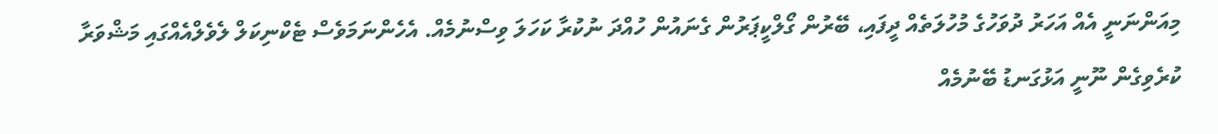މިއަންނަނީ އެއް އަހަރު ދުވަހުގެ މުހުލަތެއް ދީފައި، ބޭރުން ގޯލްކީޕަރުން ގެނައުން ހުއްދަ ނުކުރާ ކަހަލަ ވިސްނުމެއް. އެހެންނަމަވެސް ޓެކްނިކަލް ލެވެލްއެއްގައި މަޝްވަރާ ކުރެވިގެން ނޫނީ އަޅުގަނޑު ބޭނުމެއް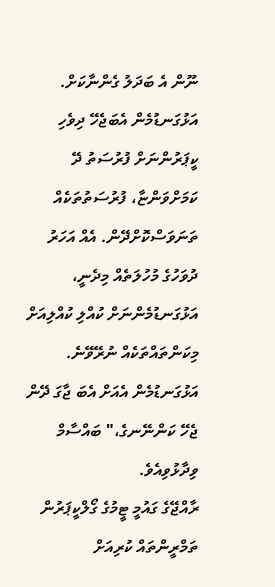ނޫން އެ ބަދަލު ގެންނާކަށް. އަޅުގަނޑުމެން އެބަޖެހޭ ދިވެހި ކީޕަރުންނަށް ފުރުސަތު ދޭ ކަމަށްވަންޏާ، ފުރުސަތުތަކެއް ތަނަވަސްކޮށްދޭން. އެއް އަހަރު ދުވަހުގެ މުހުލަތެއް މިދެނީ، އަޅުގަނޑުމެންނަށް ކުއްލި ކުއްލިއަށް މިކަންތައްތަކެއް ނުރޭވޭނެ. އަޅުގަނޑުމެން އެއަށް އެބަ ޖާގަ ދޭން ޖެހޭ ކަންނޭނގެ،" ބައްސާމް ވިދާޅުވިއެވެ.
ރާއްޖޭގެ ގައުމީ ޓީމުގެ ގޯލްކީޕަރުން ތަމްރީންތައް ކުރިއަށް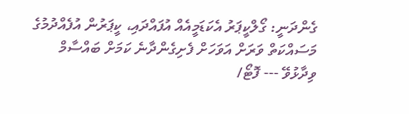ގެންދަނީ: ގޯލްކީޕަރު އެކަޑަމީއެއް އުފައްދައި، ކީޕަރުން އުފެއްދުމުގެ މަސައްކަތް ވަރަށް އަވަހަށް ފެށިގެންދާނެ ކަމަށް ބައްސާމް ވިދާޅުވޭ --- ފޮޓޯ/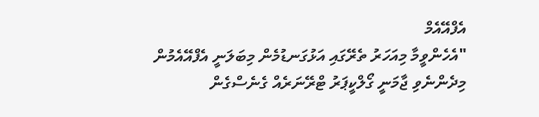އެފްއޭއެމް
"އެހެންވީމާ މިއަހަރު ތެރޭގައި އަޅުގަނޑުމެން މިބަލަނީ އެފްއޭއެމުން މިދެންނެވި ޖާމަނީ ގޯލްކީޕަރު ޓްރޭނަރެއް ގެނެސްގެން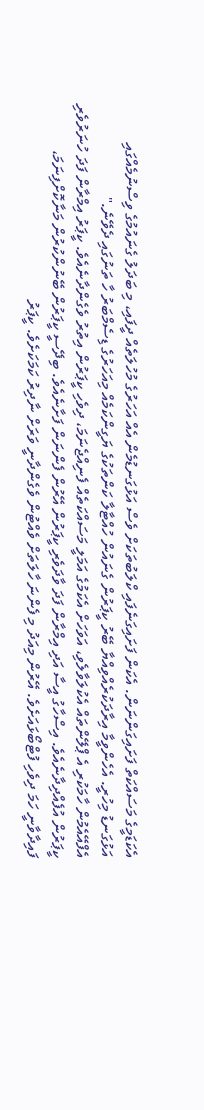އެކަޑަމީގެ މަސައްކަތް ފަށައިގަންނަން. އެކަން ފަށައިގަނެފައި ކްލަބުތަކަށް ވެސް އަޅުގަނޑުމެން އެއް އަހަރުގެ މުހުލަތެއް ދީފައި، މި ބަދަލު ގެނައުމުގެ ވިސްނުމެއްގައި އަޅުގަނޑު މިހުރީ. އެހެންވީމާ އިރާދަކުރެއްވިއްޔާ ބޭރު ކީޕަރުން ގެނައުން ހުއްޓާލާ ކަންތަކުގެ ޔަގީންކަމެއް މިއަހަރުގެ ޑިސެމްބަރު ހާ ތަނުގައި ދެވޭނެ."
އެފްއޭއެމުން ހާމަކުރި އެ ޕްލޭންތައް އެކުލަވާލެވި، އަވަހަށް އެކަމުގެ އަމަލީ މަސައްކަތެއް ފެނިއްޖެނަމަ، ދިވެހި ކީޕަރުން އިތުރު ވެގެންދާނެއެވެ. ކީޕަރު އިމްރާން ފަދަ ހުނަރުވެރި ކީޕަރުން އުފެއްދިދާނެއެވެ. އިސްހާގު އީސާ އަދި އިމްރާން ފަދަ ވާދަވެރި ކީޕަރުން އޭރުން ފެންނަން ފަށާނެއެވެ. ބިދޭސީ ކީޕަރުން ބޭނުންކުރުން މަނާކޮށްފިނަމަ، ފައިދާވާނީ ހަމަ ދިވެހި ފުޓްބޯޅައަށެވެ. އޭރުން މިއަދު މި ފެންނަ ހާލަތަށް ވެއްޓުން ވެގެންދާނީ ވަރަށް ނާދިރު ކަމަކަށެވެ. ކީޕަރު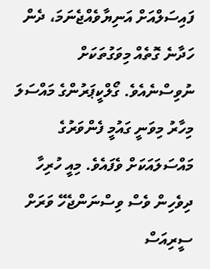ފައިސަލްއަށް އަނިޔާވެއްޖެނަމަ، ދެން ހަދާނެ ގޮތެއް މިވަގުތަކަށް ނުވިސްނެއެވެ. ގޯލްކީޕަރުންގެ މައްސަލަ މިހާރު މިވަނީ ގައުމީ ފެންވަރުގެ މައްސަލައަކަށް ވެފައެވެ. މިއީ ހުރިހާ ދިވެހިން ވެސް ވިސްނަންޖެހޭ ވަރަށް ސީރިއަސް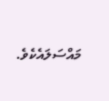މައްސަލައެކެވެ.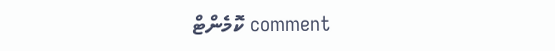comment ކޮމެންޓް